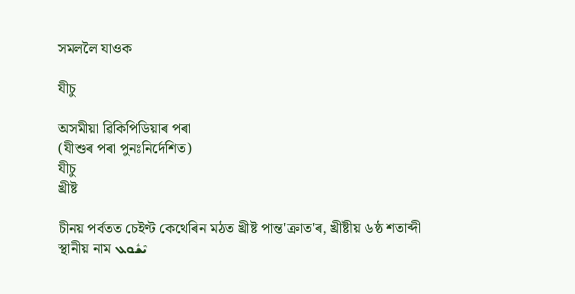সমললৈ যাওক

যীচু

অসমীয়া ৱিকিপিডিয়াৰ পৰা
(যীশুৰ পৰা পুনঃনিৰ্দেশিত)
যীচু
খ্ৰীষ্ট

চীনয় পৰ্বতত চেইণ্ট কেথেৰিন মঠত খ্ৰীষ্ট পান্ত'ক্ৰাত'ৰ, খ্ৰীষ্টীয় ৬ষ্ঠ শতাব্দী
স্থানীয় নাম ܝܶܫܽܘܥ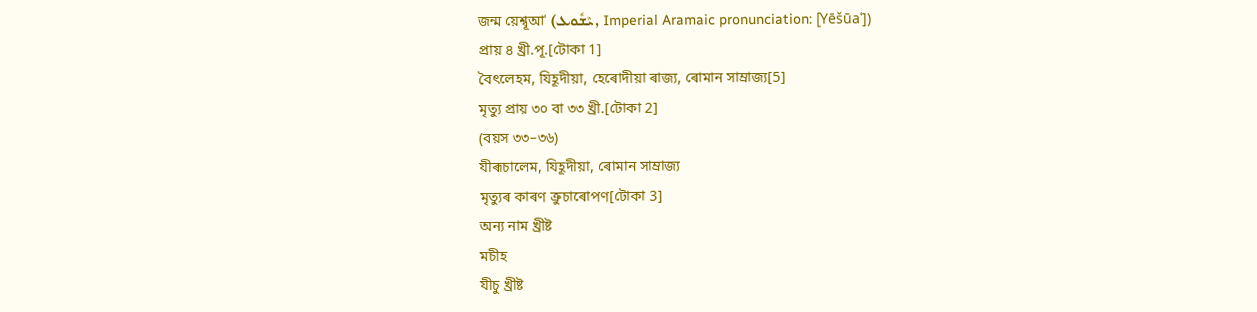জন্ম য়েশ্বূআʿ (ܝܶܫܽܘܥ, Imperial Aramaic pronunciation: [Yēšūaʿ])
প্ৰায় ৪ খ্ৰী.পূ.[টোকা 1]
বৈৎলেহম, যিহূদীয়া, হেৰোদীয়া ৰাজ্য, ৰোমান সাম্ৰাজ্য[5]
মৃত্যু প্ৰায় ৩০ বা ৩৩ খ্ৰী.[টোকা 2]
(বয়স ৩৩–৩৬)
যীৰূচালেম, যিহূদীয়া, ৰোমান সাম্ৰাজ্য
মৃত্যুৰ কাৰণ ক্ৰুচাৰোপণ[টোকা 3]
অন্য নাম খ্ৰীষ্ট
মচীহ
যীচু খ্ৰীষ্ট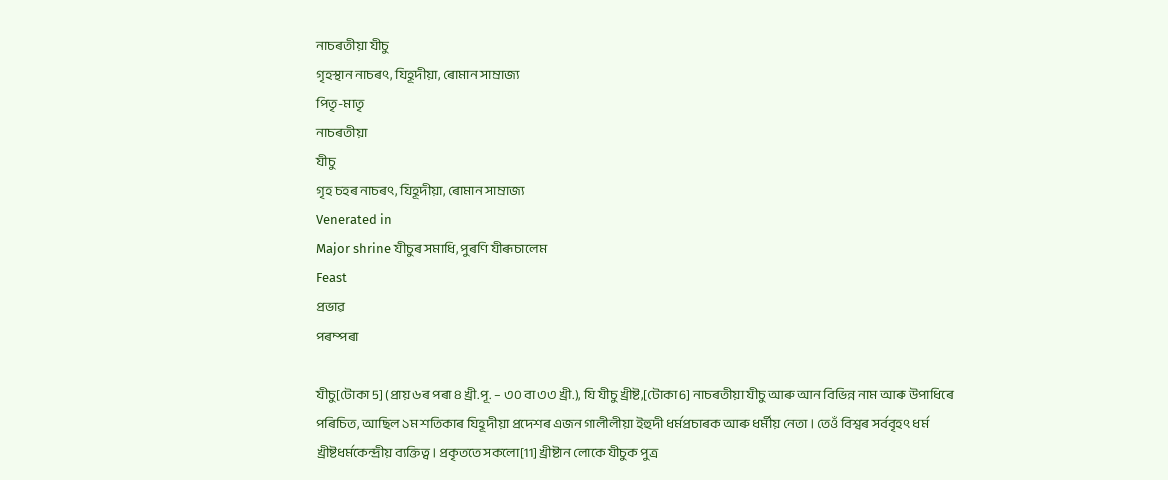নাচৰতীয়া যীচু
গৃহস্থান নাচৰৎ, যিহূদীয়া, ৰোমান সাম্ৰাজ্য
পিতৃ-মাতৃ
নাচৰতীয়া
যীচু
গৃহ চহৰ নাচৰৎ, যিহূদীয়া, ৰোমান সাম্ৰাজ্য
Venerated in
Major shrine যীচুৰ সমাধি, পুৰণি যীৰূচালেম
Feast
প্ৰভাৱ
পৰম্পৰা

যীচু[টোকা 5] (প্ৰায় ৬ৰ পৰা ৪ খ্ৰী.পূ. – ৩০ বা ৩৩ খ্ৰী.), যি যীচু খ্ৰীষ্ট,[টোকা 6] নাচৰতীয়া যীচু আৰু আন বিভিন্ন নাম আৰু উপাধিৰে পৰিচিত, আছিল ১ম শতিকাৰ যিহূদীয়া প্ৰদেশৰ এজন গালীলীয়া ইহুদী ধৰ্মপ্ৰচাৰক আৰু ধৰ্মীয় নেতা। তেওঁ বিশ্বৰ সৰ্ববৃহৎ ধৰ্ম খ্ৰীষ্টধৰ্মকেন্দ্ৰীয় ব্যক্তিত্ব। প্ৰকৃততে সকলো[11] খ্ৰীষ্টান লোকে যীচুক পুত্ৰ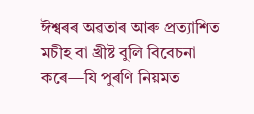ঈশ্বৰৰ অৱতাৰ আৰু প্ৰত্যাশিত মচীহ বা খ্ৰীষ্ট বুলি বিবেচনা কৰে—যি পুৰণি নিয়মত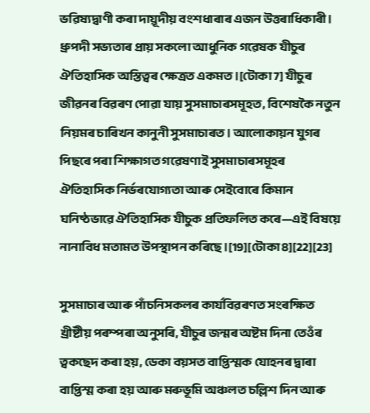ভৱিষ্যদ্বাণী কৰা দায়ূদীয় বংশধাৰাৰ এজন উত্তৰাধিকাৰী। ধ্ৰুপদী সভ্যতাৰ প্ৰায় সকলো আধুনিক গৱেষক যীচুৰ ঐতিহাসিক অস্তিত্বৰ ক্ষেত্ৰত একমত।[টোকা 7] যীচুৰ জীৱনৰ বিৱৰণ পোৱা যায় সুসমাচাৰসমূহত, বিশেষকৈ নতুন নিয়মৰ চাৰিখন কানুনী সুসমাচাৰত। আলোকায়ন যুগৰ পিছৰে পৰা শিক্ষাগত গৱেষণাই সুসমাচাৰসমূহৰ ঐতিহাসিক নিৰ্ভৰযোগ্যতা আৰু সেইবোৰে কিমান ঘনিষ্ঠভাৱে ঐতিহাসিক যীচুক প্ৰতিফলিত কৰে—এই বিষয়ে নানাবিধ মতামত উপস্থাপন কৰিছে।[19][টোকা 8][22][23]

সুসমাচাৰ আৰু পাঁচনিসকলৰ কাৰ্যবিৱৰণত সংৰক্ষিত খ্ৰীষ্টীয় পৰম্পৰা অনুসৰি, যীচুৰ জন্মৰ অষ্টম দিনা তেওঁৰ ত্বকছেদ কৰা হয়, ডেকা বয়সত বাপ্তিস্মক যোহনৰ দ্বাৰা বাপ্তিস্ম কৰা হয় আৰু মৰুভূমি অঞ্চলত চল্লিশ দিন আৰু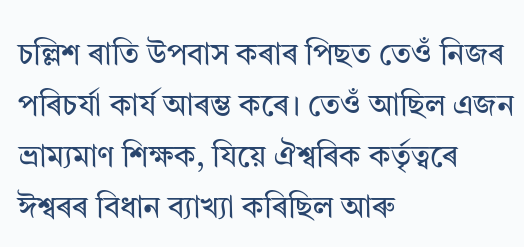চল্লিশ ৰাতি উপবাস কৰাৰ পিছত তেওঁ নিজৰ পৰিচৰ্যা কাৰ্য আৰম্ভ কৰে। তেওঁ আছিল এজন ভ্ৰাম্যমাণ শিক্ষক, যিয়ে ঐশ্বৰিক কৰ্তৃত্বৰে ঈশ্বৰৰ বিধান ব্যাখ্যা কৰিছিল আৰু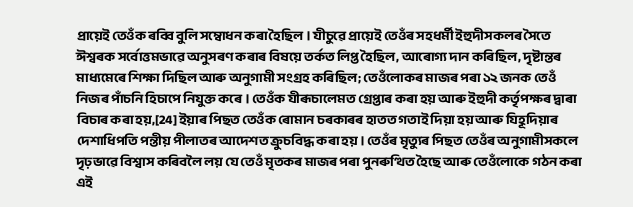প্ৰায়েই তেওঁক ৰব্বি বুলি সম্বোধন কৰা হৈছিল। যীচুৱে প্ৰায়েই তেওঁৰ সহধৰ্মী ইহুদীসকলৰ সৈতে ঈশ্বৰক সৰ্বোত্তমভাৱে অনুসৰণ কৰাৰ বিষয়ে তৰ্কত লিপ্ত হৈছিল, আৰোগ্য দান কৰিছিল, দৃষ্টান্তৰ মাধ্যমেৰে শিক্ষা দিছিল আৰু অনুগামী সংগ্ৰহ কৰিছিল; তেওঁলোকৰ মাজৰ পৰা ১২ জনক তেওঁ নিজৰ পাঁচনি হিচাপে নিযুক্ত কৰে। তেওঁক যীৰূচালেমত গ্ৰেপ্তাৰ কৰা হয় আৰু ইহুদী কৰ্তৃপক্ষৰ দ্বাৰা বিচাৰ কৰা হয়,[24] ইয়াৰ পিছত তেওঁক ৰোমান চৰকাৰৰ হাতত গতাই দিয়া হয় আৰু যিহূদিয়াৰ দেশাধিপতি পন্তীয় পীলাতৰ আদেশত ক্ৰুচবিদ্ধ কৰা হয়। তেওঁৰ মৃত্যুৰ পিছত তেওঁৰ অনুগামীসকলে দৃঢ়ভাৱে বিশ্বাস কৰিবলৈ লয় যে তেওঁ মৃতকৰ মাজৰ পৰা পুনৰুত্থিত হৈছে আৰু তেওঁলোকে গঠন কৰা এই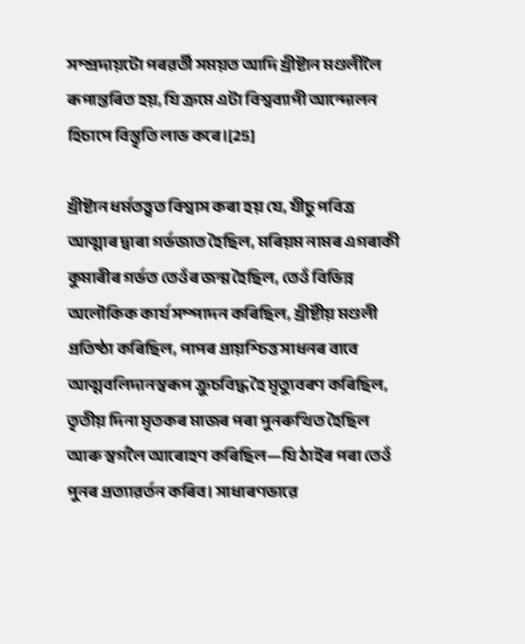সম্প্ৰদায়টো পৰৱৰ্তী সময়ত আদি খ্ৰীষ্টান মণ্ডলীলৈ ৰূপান্তৰিত হয়, যি ক্ৰমে এটা বিশ্বব্যাপী আন্দোলন হিচাপে বিস্তৃতি লাভ কৰে।[25]

খ্ৰীষ্টান ধৰ্মতত্ত্বত বিশ্বাস কৰা হয় যে, যীচু পবিত্ৰ আত্মাৰ দ্বাৰা গৰ্ভজাত হৈছিল, মৰিয়ম নামৰ এগৰাকী কুমাৰীৰ গৰ্ভত তেওঁৰ জন্ম হৈছিল, তেওঁ বিভিন্ন অলৌকিক কাৰ্য সম্পাদন কৰিছিল, খ্ৰীষ্টীয় মণ্ডলী প্ৰতিষ্ঠা কৰিছিল, পাপৰ প্ৰায়শ্চিত্ত সাধনৰ বাবে আত্মবলিদানস্বৰূপ ক্ৰুচবিদ্ধ হৈ মৃত্যুবৰণ কৰিছিল, তৃতীয় দিনা মৃতকৰ মাজৰ পৰা পুনৰুত্থিত হৈছিল আৰু স্বৰ্গলৈ আৰোহণ কৰিছিল—যি ঠাইৰ পৰা তেওঁ পুনৰ প্ৰত্যাৱৰ্তন কৰিব। সাধাৰণভাৱে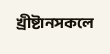খ্ৰীষ্টানসকলে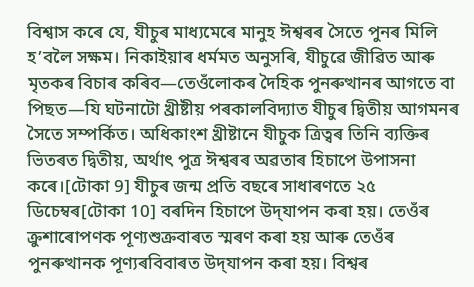বিশ্বাস কৰে যে, যীচুৰ মাধ্যমেৰে মানুহ ঈশ্বৰৰ সৈতে পুনৰ মিলি হ’বলৈ সক্ষম। নিকাইয়াৰ ধৰ্মমত অনুসৰি, যীচুৱে জীৱিত আৰু মৃতকৰ বিচাৰ কৰিব—তেওঁলোকৰ দৈহিক পুনৰুত্থানৰ আগতে বা পিছত—যি ঘটনাটো খ্ৰীষ্টীয় পৰকালবিদ্যাত যীচুৰ দ্বিতীয় আগমনৰ সৈতে সম্পৰ্কিত। অধিকাংশ খ্ৰীষ্টানে যীচুক ত্ৰিত্বৰ তিনি ব্যক্তিৰ ভিতৰত দ্বিতীয়, অৰ্থাৎ পুত্ৰ ঈশ্বৰৰ অৱতাৰ হিচাপে উপাসনা কৰে।[টোকা 9] যীচুৰ জন্ম প্ৰতি বছৰে সাধাৰণতে ২৫ ডিচেম্বৰ[টোকা 10] বৰদিন হিচাপে উদ্‌যাপন কৰা হয়। তেওঁৰ ক্ৰুশাৰোপণক পূণ্যশুক্ৰবাৰত স্মৰণ কৰা হয় আৰু তেওঁৰ পুনৰুত্থানক পূণ্যৰবিবাৰত উদ্‌যাপন কৰা হয়। বিশ্বৰ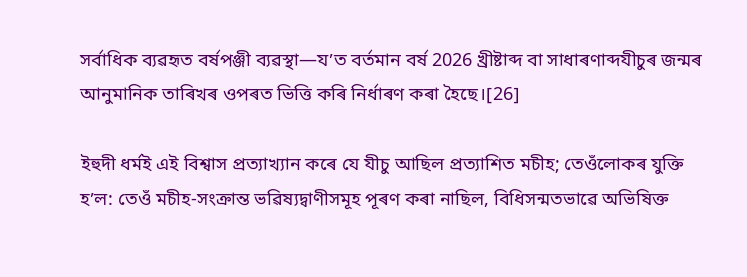সৰ্বাধিক ব্যৱহৃত বৰ্ষপঞ্জী ব্যৱস্থা—য’ত বৰ্তমান বৰ্ষ 2026 খ্ৰীষ্টাব্দ বা সাধাৰণাব্দযীচুৰ জন্মৰ আনুমানিক তাৰিখৰ ওপৰত ভিত্তি কৰি নিৰ্ধাৰণ কৰা হৈছে।[26]

ইহুদী ধৰ্মই এই বিশ্বাস প্ৰত্যাখ্যান কৰে যে যীচু আছিল প্ৰত্যাশিত মচীহ; তেওঁলোকৰ যুক্তি হ’ল: তেওঁ মচীহ-সংক্ৰান্ত ভৱিষ্যদ্বাণীসমূহ পূৰণ কৰা নাছিল, বিধিসন্মতভাৱে অভিষিক্ত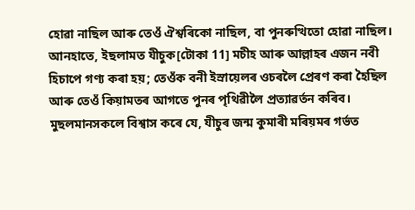হোৱা নাছিল আৰু তেওঁ ঐশ্বৰিকো নাছিল, বা পুনৰুত্থিতো হোৱা নাছিল। আনহাতে, ইছলামত যীচুক[টোকা 11] মচীহ আৰু আল্লাহৰ এজন নবী হিচাপে গণ্য কৰা হয়; তেওঁক বনী ইস্ৰায়েলৰ ওচৰলৈ প্ৰেৰণ কৰা হৈছিল আৰু তেওঁ কিয়ামতৰ আগতে পুনৰ পৃথিৱীলৈ প্ৰত্যাৱৰ্তন কৰিব। মুছলমানসকলে বিশ্বাস কৰে যে, যীচুৰ জন্ম কুমাৰী মৰিয়মৰ গৰ্ভত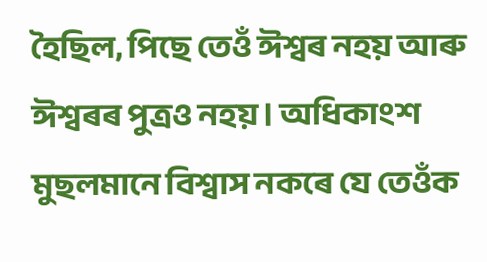হৈছিল, পিছে তেওঁ ঈশ্বৰ নহয় আৰু ঈশ্বৰৰ পুত্ৰও নহয়। অধিকাংশ মুছলমানে বিশ্বাস নকৰে যে তেওঁক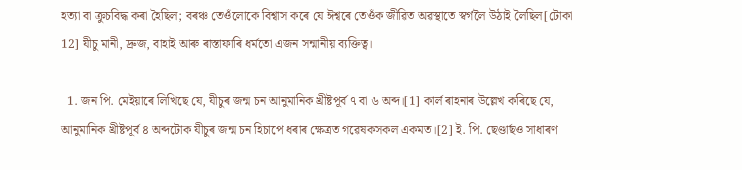হত্যা বা ক্ৰুচবিদ্ধ কৰা হৈছিল; বৰঞ্চ তেওঁলোকে বিশ্বাস কৰে যে ঈশ্বৰে তেওঁক জীৱিত অৱস্থাতে স্বৰ্গলৈ উঠাই লৈছিল[টোকা 12] যীচু মানী, দ্ৰুজ, বাহাই আৰু ৰাস্তাফাৰি ধৰ্মতো এজন সন্মানীয় ব্যক্তিত্ব।

  1. জন পি. মেইয়াৰে লিখিছে যে, যীচুৰ জন্ম চন আনুমানিক খ্ৰীষ্টপূৰ্ব ৭ বা ৬ অব্দ।[1] কাৰ্ল ৰাহনাৰ উল্লেখ কৰিছে যে, আনুমানিক খ্ৰীষ্টপূৰ্ব ৪ অব্দটোক যীচুৰ জন্ম চন হিচাপে ধৰাৰ ক্ষেত্ৰত গৱেষকসকল একমত।[2] ই. পি. ছেণ্ডাৰ্ছও সাধাৰণ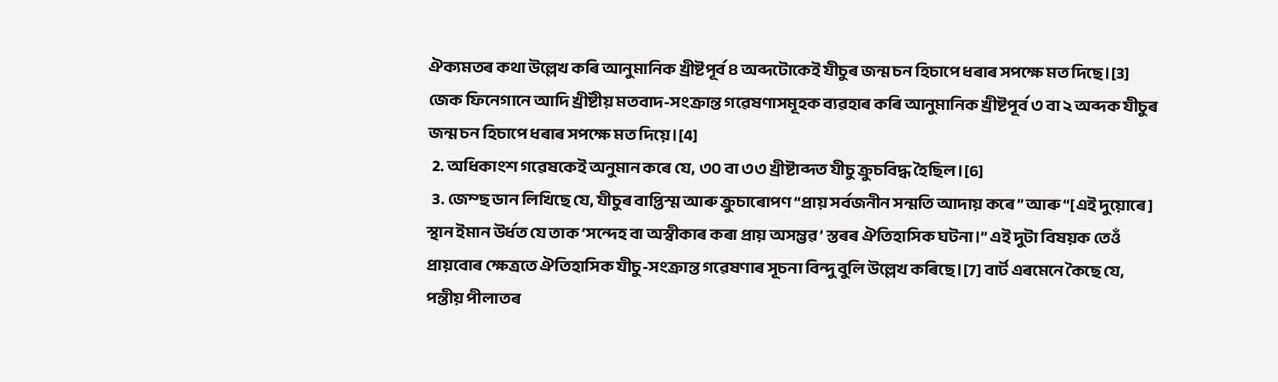ঐক্যমতৰ কথা উল্লেখ কৰি আনুমানিক খ্ৰীষ্টপূৰ্ব ৪ অব্দটোকেই যীচুৰ জন্ম চন হিচাপে ধৰাৰ সপক্ষে মত দিছে।[3] জেক ফিনেগানে আদি খ্ৰীষ্টীয় মতবাদ-সংক্ৰান্ত গৱেষণাসমূহক ব্যৱহাৰ কৰি আনুমানিক খ্ৰীষ্টপূৰ্ব ৩ বা ২ অব্দক যীচুৰ জন্ম চন হিচাপে ধৰাৰ সপক্ষে মত দিয়ে।[4]
  2. অধিকাংশ গৱেষকেই অনুমান কৰে যে, ৩০ বা ৩৩ খ্ৰীষ্টাব্দত যীচু ক্ৰুচবিদ্ধ হৈছিল।[6]
  3. জেম্ছ ডান লিখিছে যে, যীচুৰ বাপ্তিস্ম আৰু ক্ৰুচাৰোপণ “প্ৰায় সৰ্বজনীন সন্মতি আদায় কৰে” আৰু “[এই দুয়োৰে] স্থান ইমান উৰ্ধত যে তাক ‘সন্দেহ বা অস্বীকাৰ কৰা প্ৰায় অসম্ভৱ’ স্তৰৰ ঐতিহাসিক ঘটনা।” এই দুটা বিষয়ক তেওঁ প্ৰায়বোৰ ক্ষেত্ৰতে ঐতিহাসিক যীচু-সংক্ৰান্ত গৱেষণাৰ সূচনা বিন্দু বুলি উল্লেখ কৰিছে।[7] বাৰ্ট এৰমেনে কৈছে যে, পন্তীয় পীলাতৰ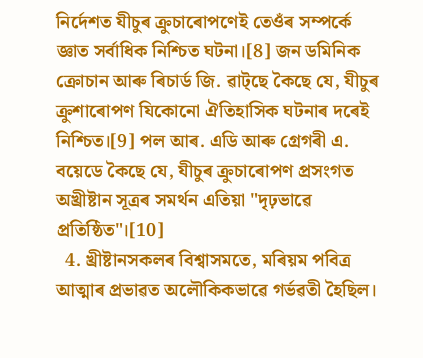নিৰ্দেশত যীচুৰ ক্ৰুচাৰোপণেই তেওঁৰ সম্পৰ্কে জ্ঞাত সৰ্বাধিক নিশ্চিত ঘটনা।[8] জন ডমিনিক ক্ৰোচান আৰু ৰিচাৰ্ড জি. ৱাট্ছে কৈছে যে, যীচুৰ ক্ৰুশাৰোপণ যিকোনো ঐতিহাসিক ঘটনাৰ দৰেই নিশ্চিত।[9] পল আৰ. এডি আৰু গ্ৰেগৰী এ. বয়েডে কৈছে যে, যীচুৰ ক্ৰুচাৰোপণ প্ৰসংগত অখ্ৰীষ্টান সূত্ৰৰ সমৰ্থন এতিয়া "দৃঢ়ভাৱে প্ৰতিষ্ঠিত"।[10]
  4. খ্ৰীষ্টানসকলৰ বিশ্বাসমতে, মৰিয়ম পবিত্ৰ আত্মাৰ প্ৰভাৱত অলৌকিকভাৱে গৰ্ভৱতী হৈছিল।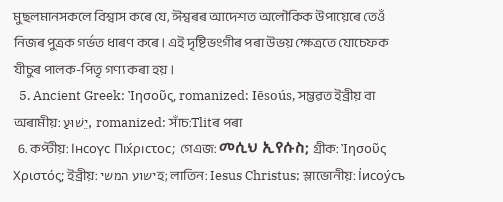মুছলমানসকলে বিশ্বাস কৰে যে, ঈশ্বৰৰ আদেশত অলৌকিক উপায়েৰে তেওঁ নিজৰ পুত্ৰক গৰ্ভত ধাৰণ কৰে। এই দৃষ্টিভংগীৰ পৰা উভয় ক্ষেত্ৰতে যোচেফক যীচুৰ পালক-পিতৃ গণ্য কৰা হয়।
  5. Ancient Greek: Ἰησοῦς, romanized: Iēsoús, সম্ভৱত ইব্ৰীয় বা অৰামীয়: יֵשׁוּעַ, romanized: সাঁচ:Tlitৰ পৰা
  6. কপ্টীয়: Ⲓⲏⲥⲟⲩⲥ Ⲡⲓⲭ́ρⲓⲥτⲟⲥ; গেএজ: መሲህ ኢየሱስ; গ্ৰীক: Ἰησοῦς Χριστός; ইব্ৰীয়: ישוע המשיহ; লাতিন: Iesus Christus; স্লাভোনীয়: І҆исоу́съ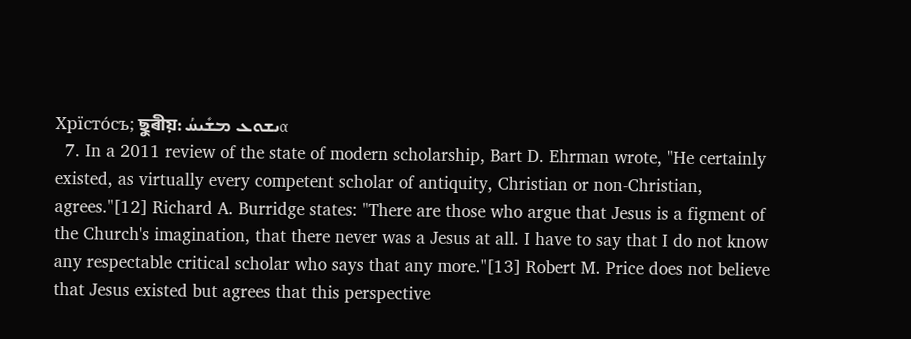Хрїсто́съ; ছুৰীয়: ܝܫܘܥ ܡܫܺܝܚܳα
  7. In a 2011 review of the state of modern scholarship, Bart D. Ehrman wrote, "He certainly existed, as virtually every competent scholar of antiquity, Christian or non-Christian, agrees."[12] Richard A. Burridge states: "There are those who argue that Jesus is a figment of the Church's imagination, that there never was a Jesus at all. I have to say that I do not know any respectable critical scholar who says that any more."[13] Robert M. Price does not believe that Jesus existed but agrees that this perspective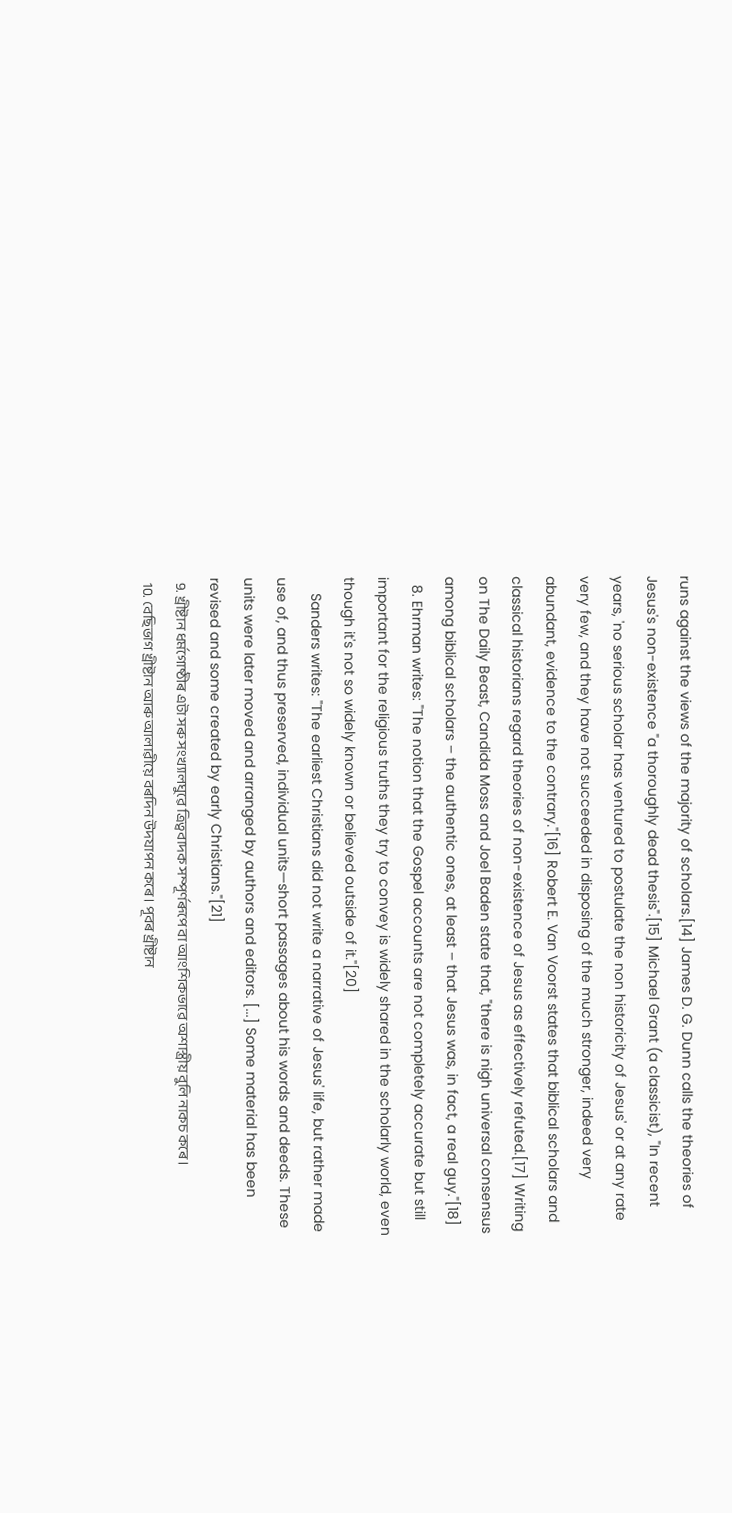runs against the views of the majority of scholars.[14] James D. G. Dunn calls the theories of Jesus's non-existence "a thoroughly dead thesis".[15] Michael Grant (a classicist), "In recent years, 'no serious scholar has ventured to postulate the non historicity of Jesus' or at any rate very few, and they have not succeeded in disposing of the much stronger, indeed very abundant, evidence to the contrary."[16] Robert E. Van Voorst states that biblical scholars and classical historians regard theories of non-existence of Jesus as effectively refuted.[17] Writing on The Daily Beast, Candida Moss and Joel Baden state that, "there is nigh universal consensus among biblical scholars – the authentic ones, at least – that Jesus was, in fact, a real guy."[18]
  8. Ehrman writes: "The notion that the Gospel accounts are not completely accurate but still important for the religious truths they try to convey is widely shared in the scholarly world, even though it's not so widely known or believed outside of it."[20]
    Sanders writes: "The earliest Christians did not write a narrative of Jesus' life, but rather made use of, and thus preserved, individual units—short passages about his words and deeds. These units were later moved and arranged by authors and editors. [...] Some material has been revised and some created by early Christians."[21]
  9. খ্ৰীষ্টান ধৰ্মগোষ্ঠীৰ এটা সৰু সংখ্যালঘুৱে ত্ৰিত্ববাদক সম্পূৰ্ণৰূপে বা আংশিকভাৱে অশাস্ত্ৰীয় বুলি নাকচ কৰে।
  10. বেছিভাগ খ্ৰীষ্টান আৰু আলাৱীয়ে বৰদিন উদযাপন কৰে। পূবৰ খ্ৰীষ্টান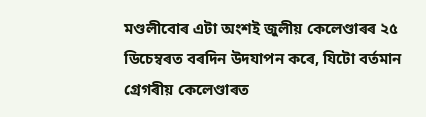মণ্ডলীবোৰ এটা অংশই জুলীয় কেলেণ্ডাৰৰ ২৫ ডিচেম্বৰত বৰদিন উদযাপন কৰে, যিটো বৰ্তমান গ্ৰেগৰীয় কেলেণ্ডাৰত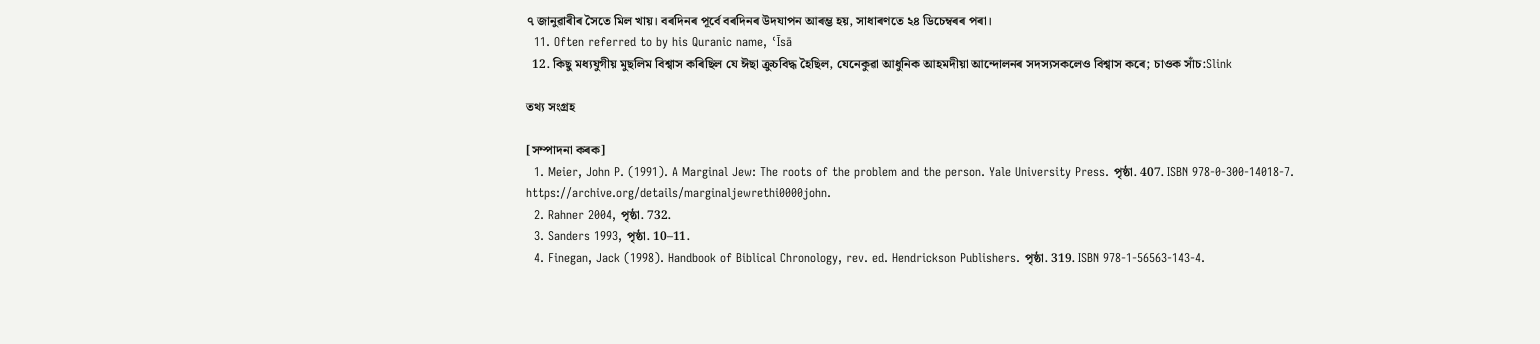৭ জানুৱাৰীৰ সৈতে মিল খায়। বৰদিনৰ পূৰ্বে বৰদিনৰ উদযাপন আৰম্ভ হয়, সাধাৰণতে ২৪ ডিচেম্বৰৰ পৰা।
  11. Often referred to by his Quranic name, ʿĪsā
  12. কিছু মধ্যযুগীয় মুছলিম বিশ্বাস কৰিছিল যে ঈছা ক্ৰুচবিদ্ধ হৈছিল, যেনেকুৱা আধুনিক আহমদীয়া আন্দোলনৰ সদস্যসকলেও বিশ্বাস কৰে; চাওক সাঁচ:Slink

তথ্য সংগ্ৰহ

[সম্পাদনা কৰক]
  1. Meier, John P. (1991). A Marginal Jew: The roots of the problem and the person. Yale University Press. পৃষ্ঠা. 407. ISBN 978-0-300-14018-7. https://archive.org/details/marginaljewrethi0000john.
  2. Rahner 2004, পৃষ্ঠা. 732.
  3. Sanders 1993, পৃষ্ঠা. 10–11.
  4. Finegan, Jack (1998). Handbook of Biblical Chronology, rev. ed. Hendrickson Publishers. পৃষ্ঠা. 319. ISBN 978-1-56563-143-4.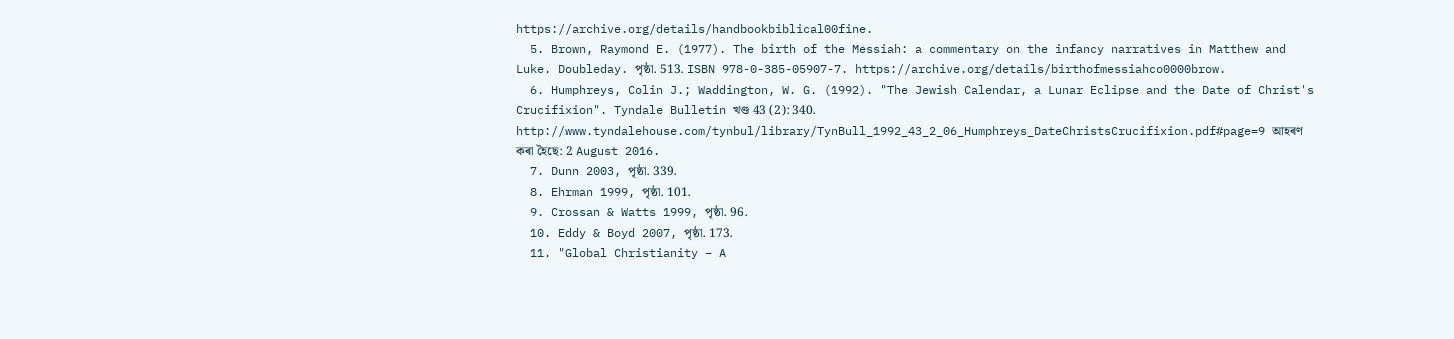https://archive.org/details/handbookbiblical00fine.
  5. Brown, Raymond E. (1977). The birth of the Messiah: a commentary on the infancy narratives in Matthew and Luke. Doubleday. পৃষ্ঠা. 513. ISBN 978-0-385-05907-7. https://archive.org/details/birthofmessiahco0000brow.
  6. Humphreys, Colin J.; Waddington, W. G. (1992). "The Jewish Calendar, a Lunar Eclipse and the Date of Christ's Crucifixion". Tyndale Bulletin খণ্ড 43 (2): 340. http://www.tyndalehouse.com/tynbul/library/TynBull_1992_43_2_06_Humphreys_DateChristsCrucifixion.pdf#page=9 আহৰণ কৰা হৈছে: 2 August 2016.
  7. Dunn 2003, পৃষ্ঠা. 339.
  8. Ehrman 1999, পৃষ্ঠা. 101.
  9. Crossan & Watts 1999, পৃষ্ঠা. 96.
  10. Eddy & Boyd 2007, পৃষ্ঠা. 173.
  11. "Global Christianity – A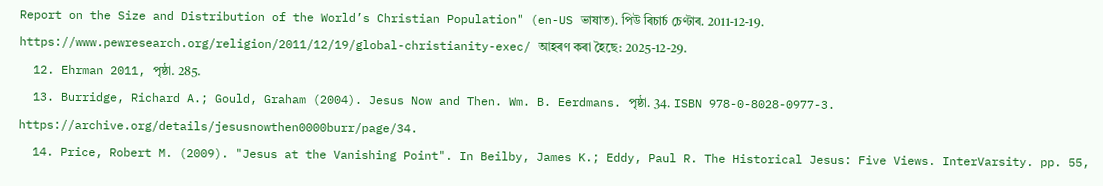Report on the Size and Distribution of the World’s Christian Population" (en-US ভাষাত). পিউ ৰিচাৰ্চ চেণ্টাৰ. 2011-12-19. https://www.pewresearch.org/religion/2011/12/19/global-christianity-exec/ আহৰণ কৰা হৈছে: 2025-12-29.
  12. Ehrman 2011, পৃষ্ঠা. 285.
  13. Burridge, Richard A.; Gould, Graham (2004). Jesus Now and Then. Wm. B. Eerdmans. পৃষ্ঠা. 34. ISBN 978-0-8028-0977-3. https://archive.org/details/jesusnowthen0000burr/page/34.
  14. Price, Robert M. (2009). "Jesus at the Vanishing Point". In Beilby, James K.; Eddy, Paul R. The Historical Jesus: Five Views. InterVarsity. pp. 55,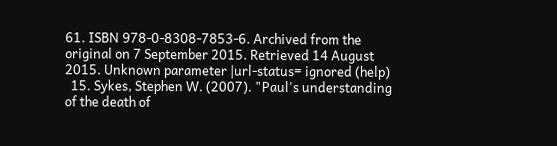61. ISBN 978-0-8308-7853-6. Archived from the original on 7 September 2015. Retrieved 14 August 2015. Unknown parameter |url-status= ignored (help)
  15. Sykes, Stephen W. (2007). "Paul's understanding of the death of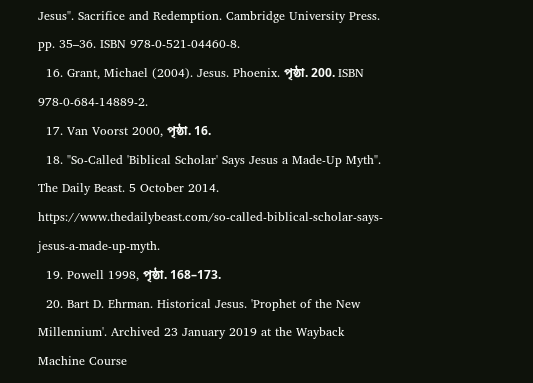Jesus". Sacrifice and Redemption. Cambridge University Press. pp. 35–36. ISBN 978-0-521-04460-8.
  16. Grant, Michael (2004). Jesus. Phoenix. পৃষ্ঠা. 200. ISBN 978-0-684-14889-2.
  17. Van Voorst 2000, পৃষ্ঠা. 16.
  18. "So-Called 'Biblical Scholar' Says Jesus a Made-Up Myth". The Daily Beast. 5 October 2014. https://www.thedailybeast.com/so-called-biblical-scholar-says-jesus-a-made-up-myth.
  19. Powell 1998, পৃষ্ঠা. 168–173.
  20. Bart D. Ehrman. Historical Jesus. 'Prophet of the New Millennium'. Archived 23 January 2019 at the Wayback Machine Course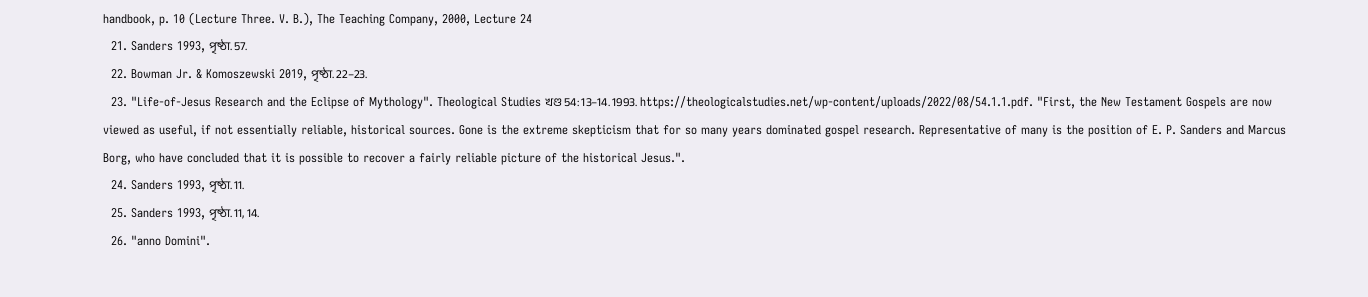handbook, p. 10 (Lecture Three. V. B.), The Teaching Company, 2000, Lecture 24
  21. Sanders 1993, পৃষ্ঠা. 57.
  22. Bowman Jr. & Komoszewski 2019, পৃষ্ঠা. 22–23.
  23. "Life-of-Jesus Research and the Eclipse of Mythology". Theological Studies খণ্ড 54: 13–14. 1993. https://theologicalstudies.net/wp-content/uploads/2022/08/54.1.1.pdf. "First, the New Testament Gospels are now viewed as useful, if not essentially reliable, historical sources. Gone is the extreme skepticism that for so many years dominated gospel research. Representative of many is the position of E. P. Sanders and Marcus Borg, who have concluded that it is possible to recover a fairly reliable picture of the historical Jesus.".
  24. Sanders 1993, পৃষ্ঠা. 11.
  25. Sanders 1993, পৃষ্ঠা. 11, 14.
  26. "anno Domini".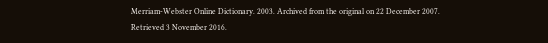Merriam-Webster Online Dictionary. 2003. Archived from the original on 22 December 2007. Retrieved 3 November 2016.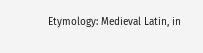Etymology: Medieval Latin, in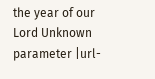the year of our Lord Unknown parameter |url-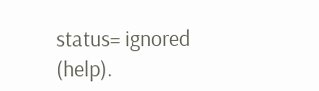status= ignored (help).